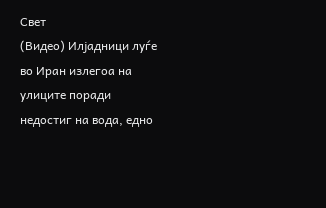Свет
(Видео) Илјадници луѓе во Иран излегоа на улиците поради недостиг на вода, едно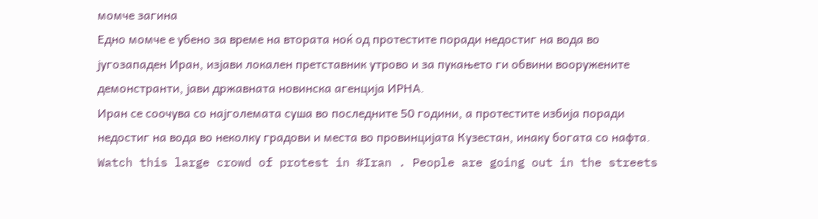момче загина
Едно момче е убено за време на втората ноќ од протестите поради недостиг на вода во југозападен Иран, изјави локален претставник утрово и за пукањето ги обвини вооружените демонстранти, јави државната новинска агенција ИРНА.
Иран се соочува со најголемата суша во последните 50 години, а протестите избија поради недостиг на вода во неколку градови и места во провинцијата Кузестан, инаку богата со нафта.
Watch this large crowd of protest in #Iran . People are going out in the streets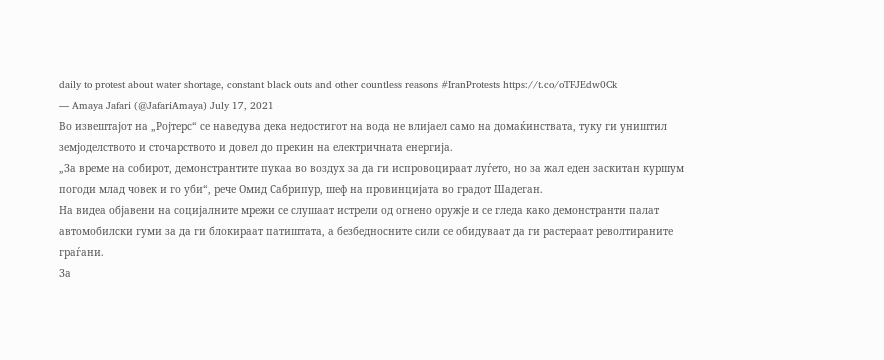daily to protest about water shortage, constant black outs and other countless reasons #IranProtests https://t.co/oTFJEdw0Ck
— Amaya Jafari (@JafariAmaya) July 17, 2021
Во извештајот на „Ројтерс“ се наведува дека недостигот на вода не влијаел само на домаќинствата, туку ги уништил земјоделството и сточарството и довел до прекин на електричната енергија.
„За време на собирот, демонстрантите пукаа во воздух за да ги испровоцираат луѓето, но за жал еден заскитан куршум погоди млад човек и го уби“, рече Омид Сабрипур, шеф на провинцијата во градот Шадеган.
На видеа објавени на социјалните мрежи се слушаат истрели од огнено оружје и се гледа како демонстранти палат автомобилски гуми за да ги блокираат патиштата, а безбедносните сили се обидуваат да ги растераат револтираните граѓани.
За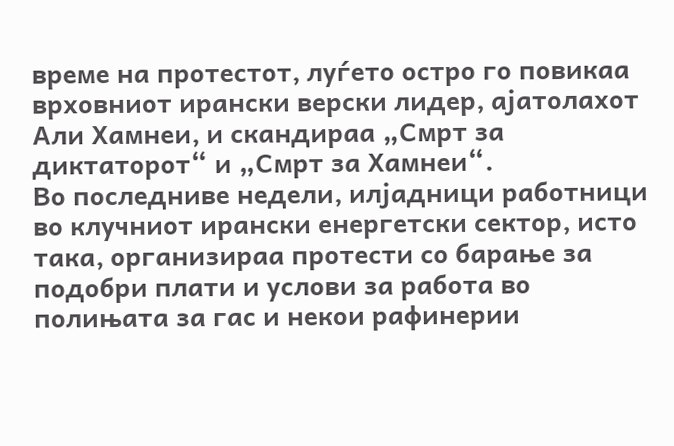време на протестот, луѓето остро го повикаа врховниот ирански верски лидер, ајатолахот Али Хамнеи, и скандираа „Смрт за диктаторот“ и „Смрт за Хамнеи“.
Во последниве недели, илјадници работници во клучниот ирански енергетски сектор, исто така, организираа протести со барање за подобри плати и услови за работа во полињата за гас и некои рафинерии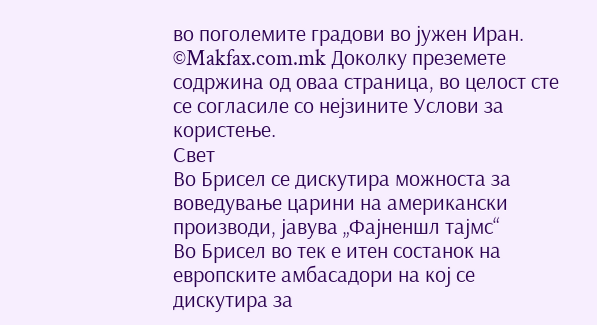во поголемите градови во јужен Иран.
©Makfax.com.mk Доколку преземете содржина од оваа страница, во целост сте се согласиле со нејзините Услови за користење.
Свет
Во Брисел се дискутира можноста за воведување царини на американски производи, јавува „Фајненшл тајмс“
Во Брисел во тек е итен состанок на европските амбасадори на кој се дискутира за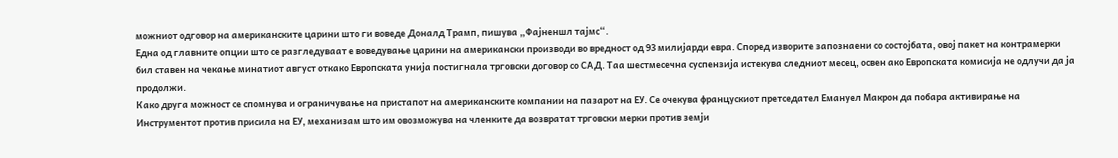можниот одговор на американските царини што ги воведе Доналд Трамп, пишува „Фајненшл тајмс“.
Една од главните опции што се разгледуваат е воведување царини на американски производи во вредност од 93 милијарди евра. Според изворите запознаени со состојбата, овој пакет на контрамерки бил ставен на чекање минатиот август откако Европската унија постигнала трговски договор со САД. Таа шестмесечна суспензија истекува следниот месец, освен ако Европската комисија не одлучи да ја продолжи.
Како друга можност се спомнува и ограничување на пристапот на американските компании на пазарот на ЕУ. Се очекува францускиот претседател Емануел Макрон да побара активирање на Инструментот против присила на ЕУ, механизам што им овозможува на членките да возвратат трговски мерки против земји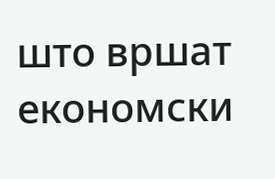што вршат економски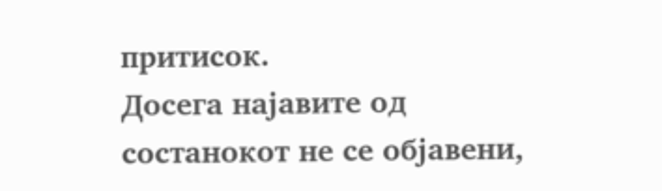притисок.
Досега најавите од состанокот не се објавени,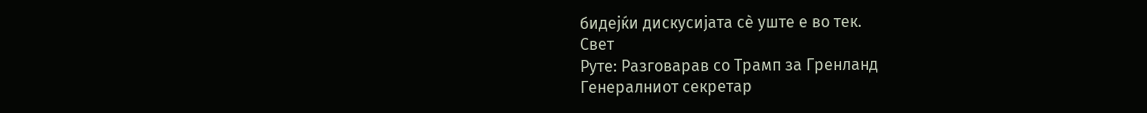бидејќи дискусијата сè уште е во тек.
Свет
Руте: Разговарав со Трамп за Гренланд
Генералниот секретар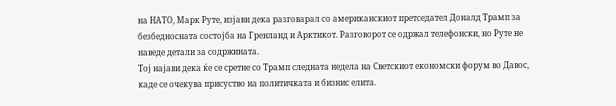на НАТО, Марк Руте, изјави дека разговарал со американскиот претседател Доналд Трамп за безбедносната состојба на Гренланд и Арктикот. Разговорот се одржал телефонски, но Руте не наведе детали за содржината.
Тој најави дека ќе се сретне со Трамп следната недела на Светскиот економски форум во Давос, каде се очекува присуство на политичката и бизнис елита.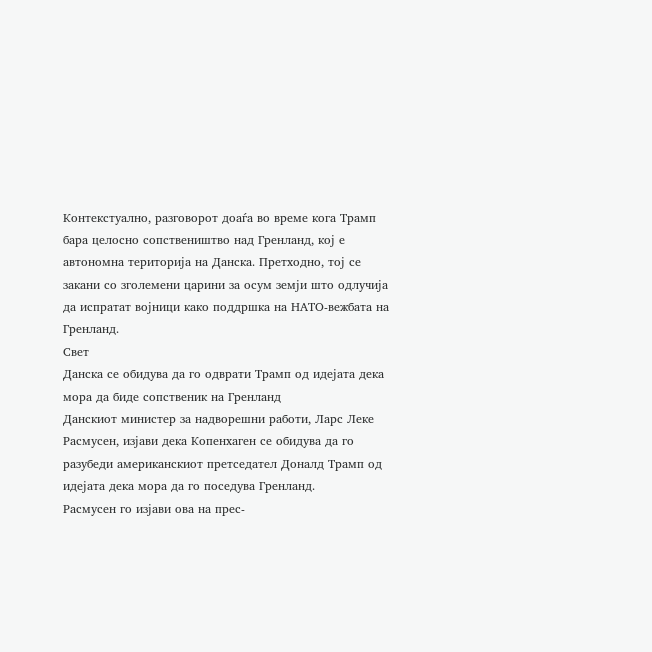Контекстуално, разговорот доаѓа во време кога Трамп бара целосно сопствеништво над Гренланд, кој е автономна територија на Данска. Претходно, тој се закани со зголемени царини за осум земји што одлучија да испратат војници како поддршка на НАТО-вежбата на Гренланд.
Свет
Данска се обидува да го одврати Трамп од идејата дека мора да биде сопственик на Гренланд
Данскиот министер за надворешни работи, Ларс Леке Расмусен, изјави дека Копенхаген се обидува да го разубеди американскиот претседател Доналд Трамп од идејата дека мора да го поседува Гренланд.
Расмусен го изјави ова на прес-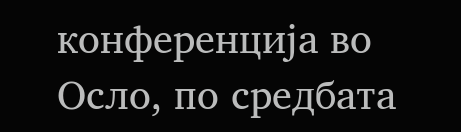конференција во Осло, по средбата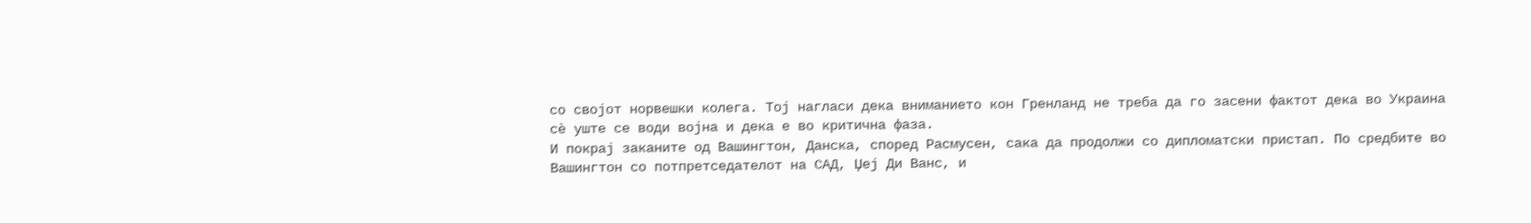со својот норвешки колега. Тој нагласи дека вниманието кон Гренланд не треба да го засени фактот дека во Украина сè уште се води војна и дека е во критична фаза.
И покрај заканите од Вашингтон, Данска, според Расмусен, сака да продолжи со дипломатски пристап. По средбите во Вашингтон со потпретседателот на САД, Џеј Ди Ванс, и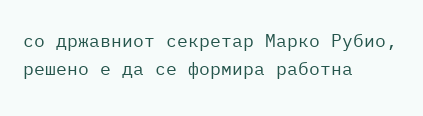со државниот секретар Марко Рубио, решено е да се формира работна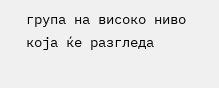група на високо ниво која ќе разгледа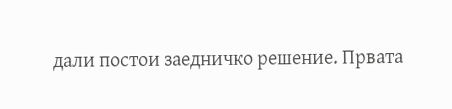дали постои заедничко решение. Првата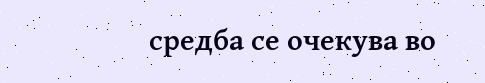средба се очекува во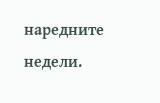наредните недели.